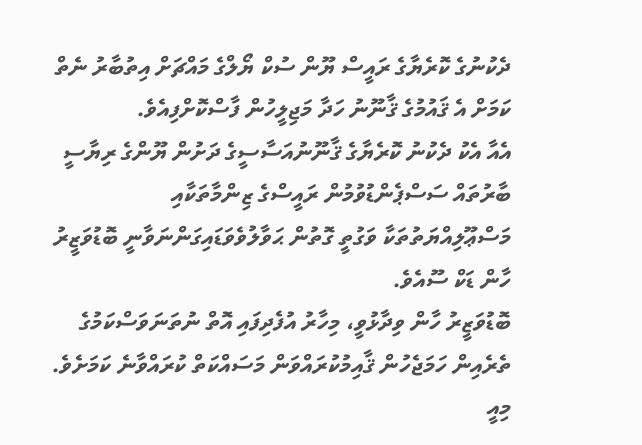ދެކުނުގެ ކޮރެޔާގެ ރައީސް ޔޫން ސުކް ޔޯލްގެ މައްޗަށް އިތުބާރު ނެތް ކަމަށް އެ ޤައުމުގެ ޤާނޫނު ހަދާ މަޖިލީހުން ފާސްކޮށްފިއެވެ.
އެއާ އެކު ދެކުނު ކޮރެޔާގެ ޤާނޫނުއަސާސީގެ ދަށުން ޔޫންގެ ރިޔާސީ ބާރުތައް ސަސްޕެންޑުވުމުން ރައީސްގެ ޒިންމާތަކާއި މަސްޢޫލިއްޔަތުތަކާ ވަގުތީ ގޮތުން ޙަވާލުވެވަޑައިގަންނަވާނީ ބޮޑުވަޒީރު ހާން ޑަކް ސޫއެވެ.
ބޮޑުވަޒީރު ހާން ވިދާޅުވީ، މިހާރު އުފެދިފައި އޮތް ނުތަނަވަސްކަމުގެ ތެރެއިން ހަމަޖެހުން ޤާއިމުކުރައްވަން މަސައްކަތް ކުރައްވާނެ ކަމަށެވެ.
މިއީ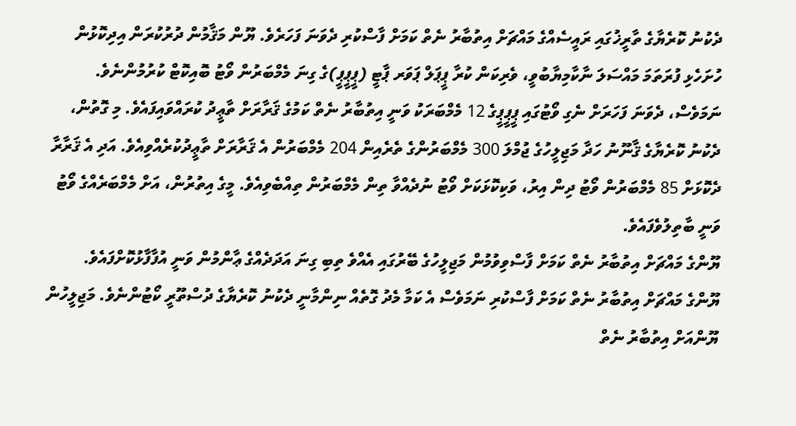ދެކުނު ކޮރެޔާގެ ތާރީޚުގައި ރައީސެއްގެ މައްޗަށް އިތުބާރު ނެތް ކަމަށް ފާސްކުރި ދެވަނަ ފަހަރެވެ. ޔޫން މަޤާމުން ދުރުކުރަން އިދިކޮޅުން ހުށަހެޅި ފުރަތަމަ މައްސަލަ ނާކާމިޔާބުވީ، ވެރިކަން ކުރާ ޕީޕަލް ޕަވަރ ޕާޓީ (ޕީޕީޕީ)ގެ ގިނަ މެމްބަރުން ވޯޓު ބޮއިކޮޓް ކުރުމުންނެވެ.
ނަމަވެސް، ދެވަނަ ފަހަރަށް ނެގި ވޯޓުގައި ޕީޕީޕީގެ 12 މެމްބަރަކު ވަނީ އިތުބާރު ނެތް ކަމުގެ ޤަރާރަށް ތާޢީދު ކުރައްވައިފައެވެ. މި ގޮތުން، ދެކުނު ކޮރެޔާގެ ޤާނޫނު ހަދާ މަޖިލީހުގެ ޖުމްލަ 300 މެމްބަރުންގެ ތެރެއިން 204 މެމްބަރުން އެ ޤަރާރަށް ތާޢީދުކުރެއްވިއެވެ. އަދި އެ ޤަރާރާ ދެކޮޅަށް 85 މެމްބަރުން ވޯޓު ދިން އިރު، ވަކިކޮޅަކަށް ވޯޓު ނުދެއްވާ ތިން މެމްބަރުން ތިއްބެވިއެވެ. މީގެ އިތުރުން، އަށް މެމްބަރެއްގެ ވޯޓު ވަނީ ބާތިލުވެފައެވެ.
ޔޫންގެ މައްޗަށް އިތުބާރު ނެތް ކަމަށް ފާސްވިވުމުން މަޖިލީހުގެ ބޭރުގައި އެއްވެ ތިބި ގިނަ އަދަދެއްގެ ޢާންމުން ވަނީ އުފާފާޅުކޮށްފައެވެ.
ޔޫންގެ މައްޗަށް އިތުބާރު ނެތް ކަމަށް ފާސްކުރި ނަމަވެސް އެ ކަމާ މެދު ގޮތެއް ނިންމާނީ ދެކުނު ކޮރެޔާގެ ދުސްތޫރީ ކޯޓުންނެވެ. މަޖިލީހުން ޔޫންއަށް އިތުބާރު ނެތް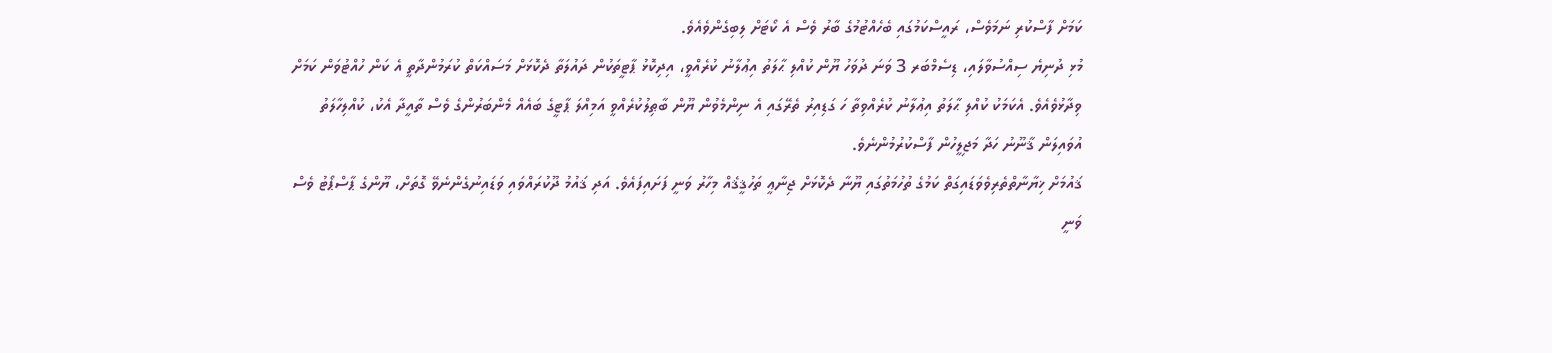ކަމަށް ފާސްކުރި ނަމަވެސް، ރައީސްކަމުގައި ބެހެއްޓުމުގެ ބާރު ވެސް އެ ކޯޓަށް ލިބިގެންވެއެވެ.
މުޅި ދުނިޔެ ސިއްސުވާލައި، ޑިސެމްބަރ 3 ވަނަ ދުވަހު ޔޫން ކުއްލި ޙާލަތު އިޢުލާނު ކުރެއްވީ، އިދިކޮޅު ޕާޓީތަކުން ދައުލަތާ ދެކޮޅަށް މަސައްކަތް ކުރަމުންދާތީ އެ ކަން ހުއްޓުވަން ކަމަށް ވިދާޅުވެއެވެ. އެކަމަކު ކުއްލި ޙާލަތު އިޢުލާނު ކުރެއްވިތާ ހަ ގަޑިއިރު ތެރޭގައި އެ ނިންމެވުން ޔޫން ބާޠިލުކުރެއްވީ އަމިއްލަ ޕާޓީގެ ބައެއް މެންބަރުންގެ ވެސް ތާއީދާ އެކު، ކުއްލިހާލަތު އުވައިލަން ޤާނޫނު ހަދާ މަޖިލީހުން ފާސްކުރުމުންނެވެ.
ޤައުމަށް ޚިޔާނާތްތެރިވެވަޑައިގަތް ކަމުގެ ތުހުމަތުގައި ޔޫނާ ދެކޮޅަށް ޖިނާޢީ ތަހުޤީޤެއް މިހާރު ވަނީ ފަށައިފައެވެ. އަދި ޤައުމު ދޫކުރައްވައި ވަޑައިނުގެންނެވޭ ގޮތަށް، ޔޫންގެ ޕާސްޕޯޓު ވެސް ވަނީ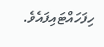ހިފަހައްޓައިފައެވެ.